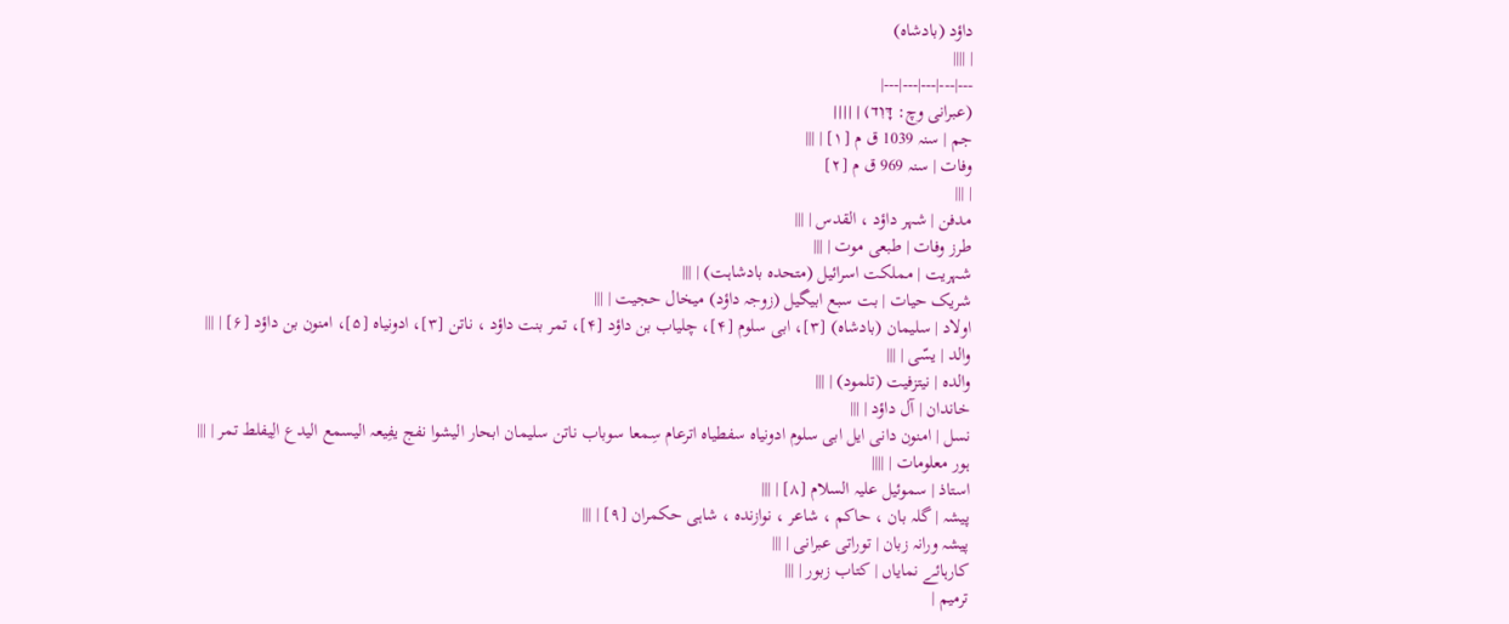داؤد (بادشاہ)
| ||||
---|---|---|---|---|
(عبرانی وچ: דָּוִד) | ||||
جم | سنہ 1039 ق م [۱] | |||
وفات | سنہ 969 ق م [۲]
| |||
مدفن | شہر داؤد ، القدس | |||
طرز وفات | طبعی موت | |||
شہریت | مملکت اسرائیل (متحدہ بادشاہت) | |||
شریک حیات | بت سبع ابیگیل (زوجہ داؤد) میخال حجیت | |||
اولاد | سلیمان (بادشاہ) [۳]، ابی سلوم [۴]، چلیاب بن داؤد [۴]، تمر بنت داؤد ، ناتن [۳]، ادونیاہ [۵]، امنون بن داؤد [۶] | |||
والد | یسّی | |||
والدہ | نيتزفيت (تلمود) | |||
خاندان | آل داؤد | |||
نسل | امنون دانی ایل ابی سلوم ادونیاہ سفطیاہ اترعام سِمعا سوباب ناتن سلیمان ابحار اليشوا نفج یفِیعہ الیسمع الیدع الِیفلط تمر | |||
ہور معلومات | ||||
استاذ | سموئیل علیہ السلام [۸] | |||
پیشہ | گلہ بان ، حاکم ، شاعر ، نوازندہ ، شاہی حکمران [۹] | |||
پیشہ ورانہ زبان | توراتی عبرانی | |||
کارہائے نمایاں | کتاب زبور | |||
ترمیم |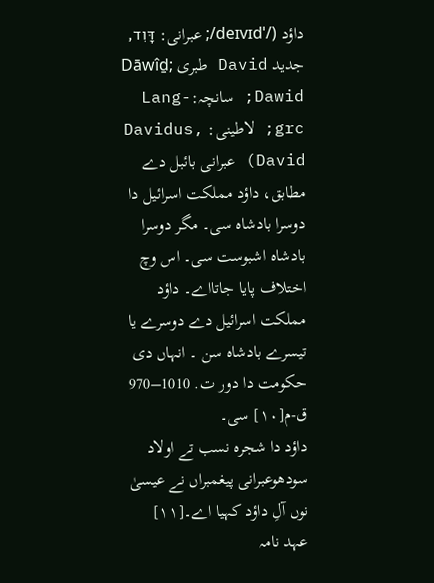داؤد (/ˈdeɪvɪd/; عبرانی: דָּוִד, جدید David طبری Dāwîḏ; Dawid; سانچہ:Lang-grc; لاطینی: Davidus, David) عبرانی بائبل دے مطابق، داؤد مملکت اسرائیل دا دوسرا بادشاہ سی۔ مگر دوسرا بادشاہ اشبوست سی۔ اس وچ اختلاف پایا جاتااے۔ داؤد مملکت اسرائیل دے دوسرے یا تیسرے بادشاہ سن ۔ انہاں دی حکومت دا دور ت. 1010–970 ق-م[۱۰] سی۔
داؤد دا شجرہ نسب تے اولاد
سودھوعبرانی پیغمبراں نے عیسیٰ نوں آلِ داؤد کہیا اے۔[۱۱]
عہد نامہ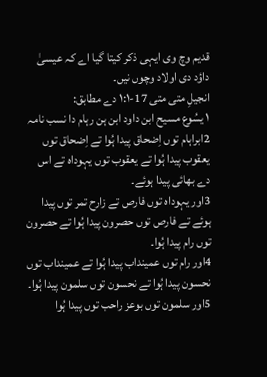قدیم وچ وی ایہی ذکر کيتا گیا اے کہ عیسیٰ داؤد دی اولاد وچوں نيں۔
انجیلِ متی متی 17-١:١ دے مطابق:
١ یسُوع مسیح ابن داود ابن ہن رہام دا نسب نامہ
2ابراہام توں اِضحاق پیدا ہُوا تے اِضحاق توں یعقوب پیدا ہُوا تے یعقوب توں یہوداہ تے اس دے بھائی پیدا ہوئے۔
3اور یہوداہ توں فارص تے زارح تمر توں پیدا ہوئے تے فارص توں حصرون پیدا ہُوا تے حصرون توں رام پیدا ہُوا۔
4اور رام توں عمینداب پیدا ہُوا تے عمینداب توں نحسون پیدا ہُوا تے نحسون توں سلمون پیدا ہُوا۔
5اور سلمون توں بوعز راحب توں پیدا ہُوا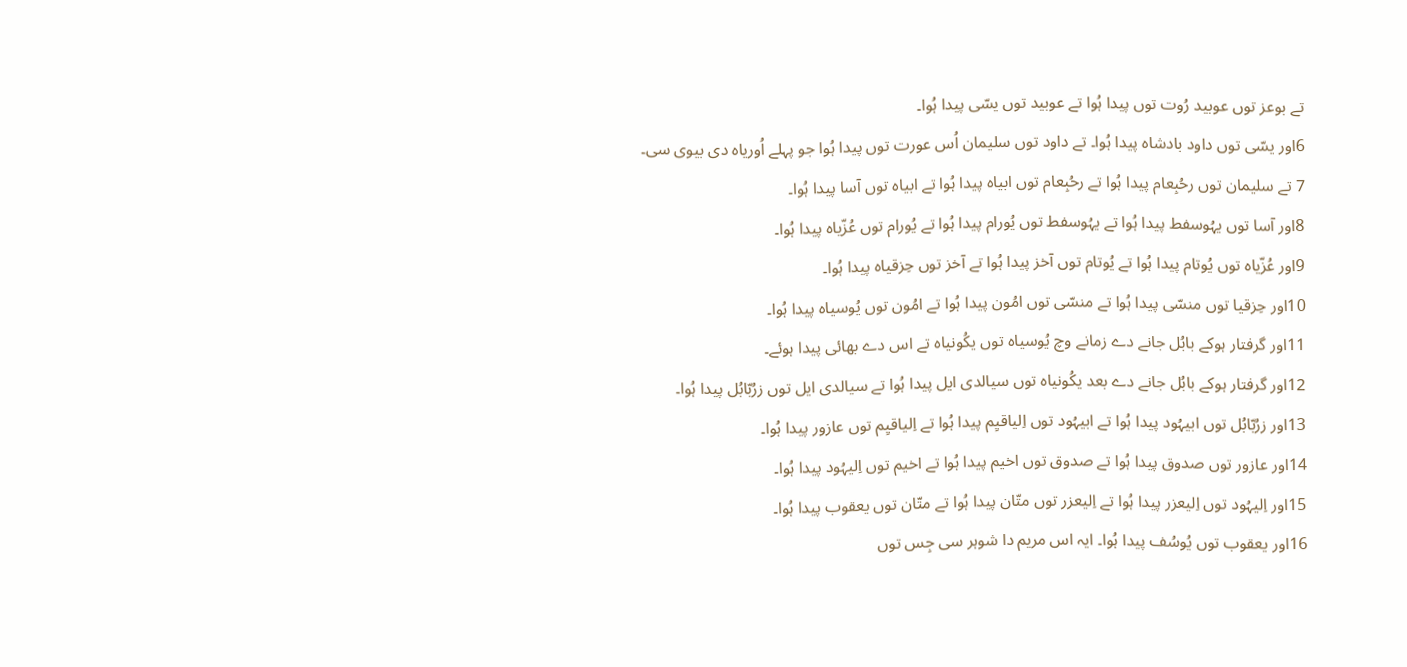تے بوعز توں عوبید رُوت توں پیدا ہُوا تے عوبید توں یسّی پیدا ہُوا۔
6اور یسّی توں داود بادشاہ پیدا ہُوا۔ تے داود توں سلیمان اُس عورت توں پیدا ہُوا جو پہلے اُوریاہ دی بیوی سی۔
7 تے سلیمان توں رحُبِعام پیدا ہُوا تے رحُبِعام توں ابیاہ پیدا ہُوا تے ابیاہ توں آسا پیدا ہُوا۔
8اور آسا توں یہُوسفط پیدا ہُوا تے یہُوسفط توں یُورام پیدا ہُوا تے یُورام توں عُزّیاہ پیدا ہُوا۔
9اور عُزّیاہ توں یُوتام پیدا ہُوا تے یُوتام توں آخز پیدا ہُوا تے آخز توں حِزقیاہ پیدا ہُوا۔
10اور حِزقیا توں منسّی پیدا ہُوا تے منسّی توں امُون پیدا ہُوا تے امُون توں یُوسیاہ پیدا ہُوا۔
11اور گرفتار ہوکے بابُل جانے دے زمانے وچ یُوسیاہ توں یکُونیاہ تے اس دے بھائی پیدا ہوئے۔
12اور گرفتار ہوکے بابُل جانے دے بعد یکُونیاہ توں سیالدی ایل پیدا ہُوا تے سیالدی ایل توں زرُبّابُل پیدا ہُوا۔
13اور زرُبّابُل توں ابیہُود پیدا ہُوا تے ابیہُود توں اِلیاقیِم پیدا ہُوا تے اِلیاقیِم توں عازور پیدا ہُوا۔
14اور عازور توں صدوق پیدا ہُوا تے صدوق توں اخیم پیدا ہُوا تے اخیم توں اِلیہُود پیدا ہُوا۔
15اور اِلیہُود توں اِلیعزر پیدا ہُوا تے اِلیعزر توں متّان پیدا ہُوا تے متّان توں یعقوب پیدا ہُوا۔
16اور یعقوب توں یُوسُف پیدا ہُوا۔ ایہ اس مریم دا شوہر سی جِس توں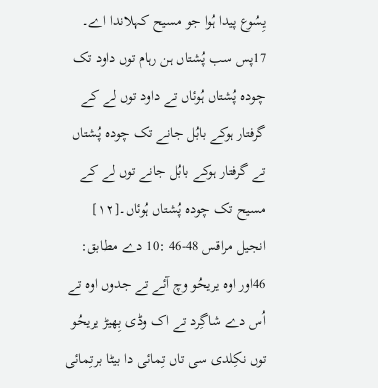یِسُوع پیدا ہُوا جو مسیح کہلاندا اے۔
17پس سب پُشتاں ہن رہام توں داود تک چودہ پُشتاں ہُوئاں تے داود توں لے کے گرفتار ہوکے بابُل جانے تک چودہ پُشتاں تے گرفتار ہوکے بابُل جانے توں لے کے مسیح تک چودہ پُشتاں ہُوئاں۔[۱۲]
انجیل مراقس 48-46 :10 دے مطابق:
46اور اوہ یریحُو وچ آئے تے جدوں اوہ تے اُس دے شاگِرد تے اک وڈی بِھیڑ یریحُو توں نکِلدی سی تاں تِمائی دا بیٹا برتِمائی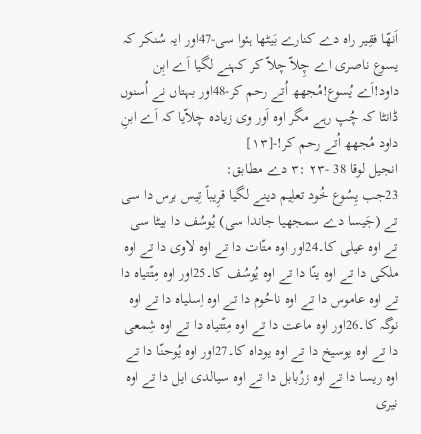اَنھّا فقِیر راہ دے کنارے بَیٹھا ہئوا سی-47اور ایہ سُنکر کہ یسوع ناصری اے چِلاّ چلاّ کر کہنے لگیا اَے ابِن داود!اَے یُسوع!مُجھھ اُتے رحم کر-48اور بہتاں نے اُسنوں ڈانٹا کہ چُپ رہے مگر اوہ اَور وی زیادہ چلاّیا کہ اَے ابنِ داود مُجھھ اُتے رحم کر!-[۱۳]
انجیل لوقا 38 -٢٣ :٣ دے مطابق:
23جب یِسُوع خُود تعلِیم دینے لگیا قرِیباً تِیس برس دا سی تے (جَیسا دے سمجھیا جاندا سی) یُوسُف دا بیٹا سی تے اوہ عیلی کا۔24اور اوہ متّات دا تے اوہ لاوی دا تے اوہ ملکی دا تے اوہ ینّا دا تے اوہ یُوسُف کا۔25اور اوہ مِتّتیاہ دا تے اوہ عاموس دا تے اوہ ناحُوم دا تے اوہ اِسلیاہ دا تے اوہ نوگہ کا۔26اور اوہ ماعت دا تے اوہ مِتّتیاہ دا تے اوہ شِمعی دا تے اوہ یوسیخ دا تے اوہ یوداہ کا۔27اور اوہ یُوحنّا دا تے اوہ ریسا دا تے اوہ زرُبابل دا تے اوہ سیالدی ایل دا تے اوہ نیری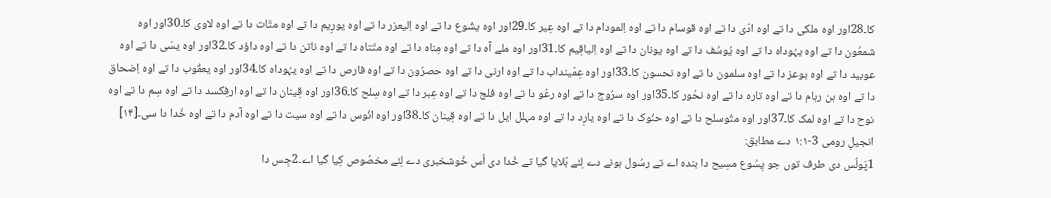کا۔28اور اوہ ملکی دا تے اوہ ادّی دا تے اوہ قوسام دا تے اوہ اِلمودام دا تے اوہ عِیر کا۔29اور اوہ یشُوع دا تے اوہ اِلیعزر دا تے اوہ یورِیم دا تے اوہ متّات دا تے اوہ لاوی کا۔30اور اوہ شمعُون دا تے اوہ یہُوداہ دا تے اوہ یُوسُف دا تے اوہ یونان دا تے اوہ اِلیاقِیم کا۔31اور اوہ ملے آہ دا تے اوہ مِناہ دا تے اوہ متّتاہ دا تے اوہ ناتن دا تے اوہ داؤد کا۔32اور اوہ یسّی دا تے اوہ عوبید دا تے اوہ بوعز دا تے اوہ سلمون دا تے اوہ نحسون کا۔33اور اوہ عِمّینداب دا تے اوہ ارنی دا تے اوہ حصرُون دا تے اوہ فارص دا تے اوہ یہُوداہ کا۔34اور اوہ یعقُوب دا تے اوہ اِضحاق دا تے اوہ ہن رہام دا تے اوہ تارہ دا تے اوہ نحُور کا۔35اور اوہ سرُوج دا تے اوہ رعُو دا تے اوہ فلج دا تے اوہ عِبر دا تے اوہ سِلح کا۔36اور اوہ قِینان دا تے اوہ ارفِکسد دا تے اوہ سِم دا تے اوہ نوح دا تے اوہ لمک کا۔37اور اوہ متُوسلح دا تے اوہ حنُوک دا تے اوہ یارِد دا تے اوہ مہلل ایل دا تے اوہ قِینان کا۔38اور اوہ انُوس دا تے اوہ سیت دا تے اوہ آدم دا تے اوہ خُدا دا سی۔[۱۴]
انجیلِ رومی 3-١:١ دے مطابق:
1پَولُس دی طرف توں جو یِسُوع مسِیح دا بندہ اے تے رسُول ہونے دے لِئے بُلایا گیا تے خُدا دی اُس خُوشخبری دے لِئے مخصُوص کِیا گیا اے۔2جِس دا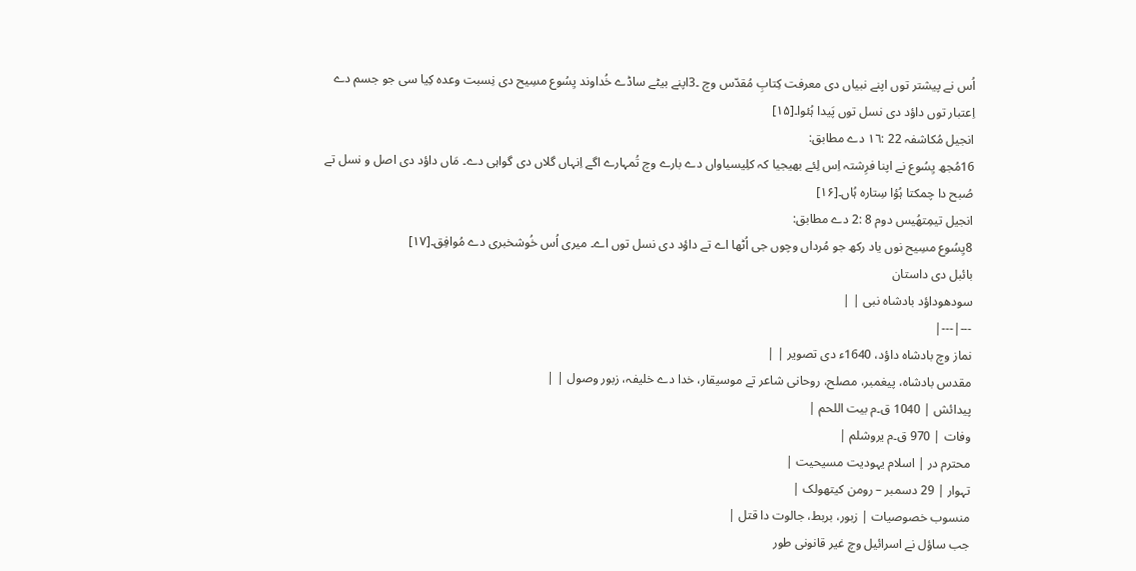اُس نے پیشتر توں اپنے نبیاں دی معرفت کِتابِ مُقدّس وچ ۔3اپنے بیٹے ساڈے خُداوند یِسُوع مسِیح دی نِسبت وعدہ کِیا سی جو جسم دے اِعتبار توں داؤد دی نسل توں پَیدا ہُئوا۔[۱۵]
انجیل مُکاشفہ 22 :١٦ دے مطابق:
16مُجھ یِسُوع نے اپنا فرِشتہ اِس لِئے بھیجیا کہ کلِیسیاواں دے بارے وچ تُمہارے اگے اِنہاں گلاں دی گواہی دے۔ مَاں داؤد دی اصل و نسل تے صُبح دا چمکتا ہُؤا سِتارہ ہُاں۔[۱۶]
انجیل تیمِتھُیس دوم 8 :2 دے مطابق:
8یِسُوع مسِیح نوں یاد رکھ جو مُرداں وچوں جی اُٹھا اے تے داؤد دی نسل توں اے۔ میری اُس خُوشخبری دے مُوافِق۔[۱۷]
بائبل دی داستان
سودھوداؤد بادشاه نبی | |
---|---|
نماز وچ بادشاہ داؤد، 1640ء دی تصویر | |
مقدس بادشاہ، پیغمبر، مصلح، روحانی شاعر تے موسیقار، خدا دے خلیفہ، زبور وصول | |
پیدائش | 1040 ق۔م بیت اللحم |
وفات | 970 ق۔م یروشلم |
محترم در | اسلام یہودیت مسیحیت |
تہوار | 29 دسمبر – رومن کیتھولک |
منسوب خصوصیات | زبور، بربط، جالوت دا قتل |
جب ساؤل نے اسرائیل وچ غیر قانونی طور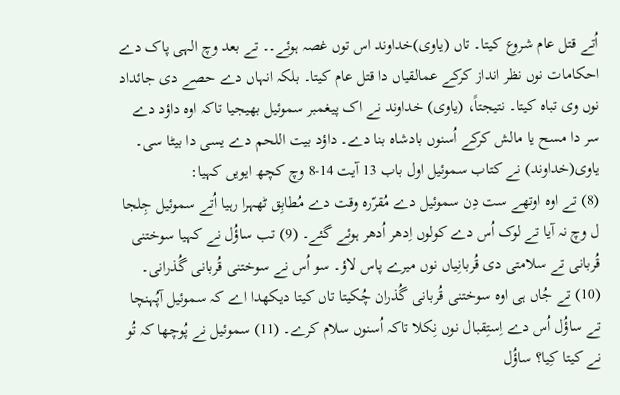اُتے قتل عام شروع کيتا۔ تاں (یاوی)خداوند اس توں غصہ ہوئے۔۔ تے بعد وچ الہی پاک دے احکامات نوں نظر انداز کرکے عمالقیاں دا قتل عام کيتا۔ بلکہ انہاں دے حصے دی جائداد نوں وی تباہ کيتا۔ نتیجتاً، (یاوی) خداوند نے اک پیغمبر سموئیل بھیجیا تاکہ اوہ داؤد دے سر دا مسح یا مالش کرکے اُسنوں بادشاہ بنا دے۔ داؤد بیت اللحم دے یسی دا بیٹا سی۔
یاوی(خداوند) نے کتاب سموئیل اول باب 13 آیت 14-8 وچ کچھ ایويں کہیا:
(8) تے اوہ اوتھے ست دِن سموئیل دے مُقرّرہ وقت دے مُطابِق ٹھہرا رہیا اُتے سموئیل جِلجا ل وچ نہ آیا تے لوک اُس دے کولوں اِدھر اُدھر ہوئے گئے۔ (9) تب ساؤُل نے کہیا سوختنی قُربانی تے سلامتی دی قُربانِیاں نوں میرے پاس لاؤ۔ سو اُس نے سوختنی قُربانی گُذرانی۔ (10) تے جُاں ہی اوہ سوختنی قُربانی گُذران چُکيتا تاں کيتا دیکھدا اے کہ سموئیل آپُہنچا تے ساؤُل اُس دے اِستِقبال نوں نِکلا تاکہ اُسنوں سلام کرے۔ (11) سموئیل نے پُوچھا کہ تُو نے کيتا کِیا؟ ساؤُل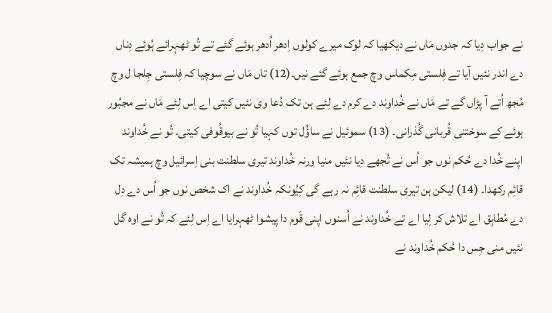نے جواب دِیا کہ جدوں مَاں نے دیکھیا کہ لوک میرے کولوں اِدھر اُدھر ہوئے گئے تے تُو ٹھہرائے ہُوئے دِناں دے اندر نئيں آیا تے فِلستی مِکماس وچ جمع ہوئے گئے نيں۔(12) تاں مَاں نے سوچیا کہ فِلستی جِلجا ل وچ مُجھ اُتے آ پڑاں گے تے مَاں نے خُداوند دے کرم دے لِئے ہن تک دُعا وی نئيں کيتی اے اِس لِئے مَاں نے مجبُور ہوئے کے سوختنی قُربانی گُذرانی۔ (13) سموئیل نے ساؤُل توں کہیا تُو نے بیوقُوفی کيتی۔ تُو نے خُداوند اپنے خُدا دے حُکم نوں جو اُس نے تُجھے دِیا نئيں منیا ورنہ خُداوند تیری سلطنت بنی اِسرائیل وچ ہمیشہ تک قائِم رکھدا۔ (14) لیکن ہن تیری سلطنت قائِم نہ رہے گی کِیُونکہ خُداوند نے اک شخص نوں جو اُس دے دِل دے مُطابِق اے تلاش کر لِیا اے تے خُداوند نے اُسنوں اپنی قَوم دا پیشوا ٹھہرایا اے اِس لِئے کہ تُو نے اوہ گل نئيں منی جِس دا حُکم خُداوند نے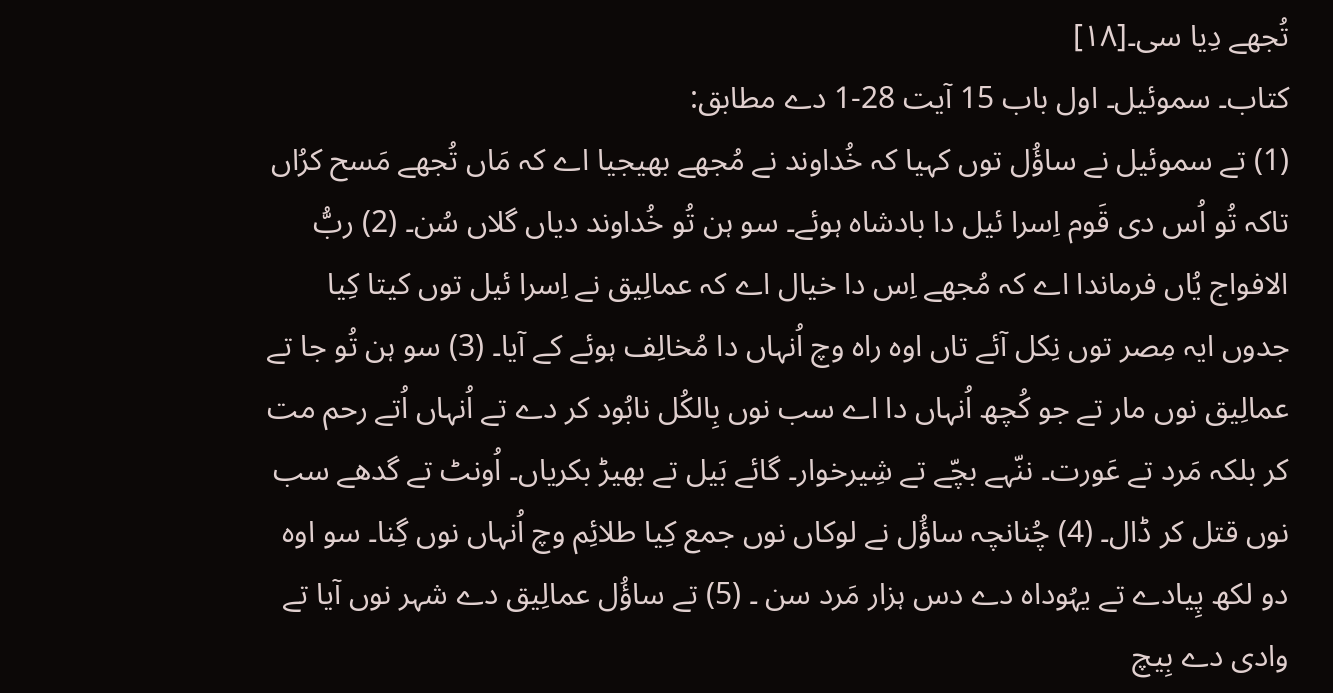تُجھے دِیا سی۔[۱۸]
کتاب۔ سموئیل۔ اول باب 15 آیت 28-1 دے مطابق:
(1) تے سموئیل نے ساؤُل توں کہیا کہ خُداوند نے مُجھے بھیجیا اے کہ مَاں تُجھے مَسح کرُاں تاکہ تُو اُس دی قَوم اِسرا ئیل دا بادشاہ ہوئے۔ سو ہن تُو خُداوند دیاں گلاں سُن۔ (2) ربُّ الافواج یُاں فرماندا اے کہ مُجھے اِس دا خیال اے کہ عمالِیق نے اِسرا ئیل توں کيتا کِیا جدوں ایہ مِصر توں نِکل آئے تاں اوہ راہ وچ اُنہاں دا مُخالِف ہوئے کے آیا۔ (3) سو ہن تُو جا تے عمالِیق نوں مار تے جو کُچھ اُنہاں دا اے سب نوں بِالکُل نابُود کر دے تے اُنہاں اُتے رحم مت کر بلکہ مَرد تے عَورت۔ ننّہے بچّے تے شِیرخوار۔ گائے بَیل تے بھیڑ بکریاں۔ اُونٹ تے گدھے سب نوں قتل کر ڈال۔ (4) چُنانچہ ساؤُل نے لوکاں نوں جمع کِیا طلائِم وچ اُنہاں نوں گِنا۔ سو اوہ دو لکھ پِیادے تے یہُوداہ دے دس ہزار مَرد سن ۔ (5) تے ساؤُل عمالِیق دے شہر نوں آیا تے وادی دے بِیچ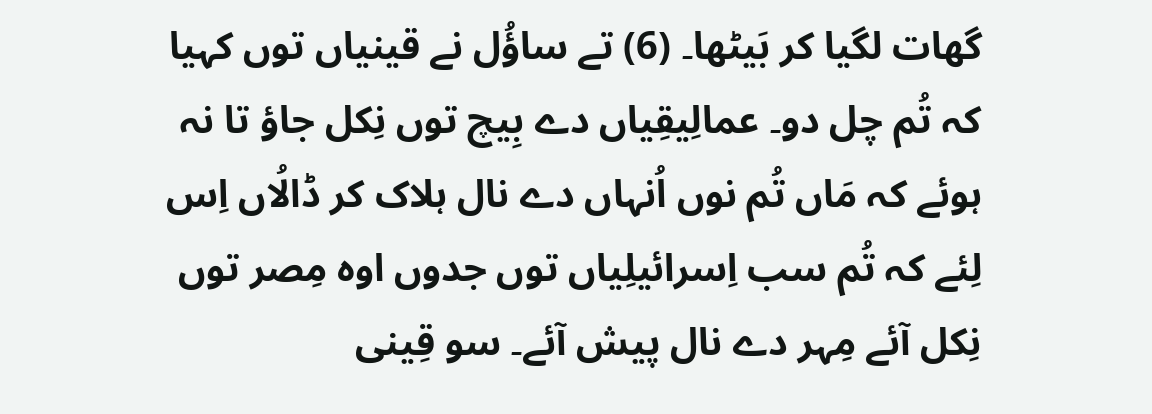گھات لگیا کر بَیٹھا۔ (6) تے ساؤُل نے قینیاں توں کہیا کہ تُم چل دو۔ عمالِیقِیاں دے بِیچ توں نِکل جاؤ تا نہ ہوئے کہ مَاں تُم نوں اُنہاں دے نال ہلاک کر ڈالُاں اِس لِئے کہ تُم سب اِسرائیلِیاں توں جدوں اوہ مِصر توں نِکل آئے مِہر دے نال پیش آئے۔ سو قِینی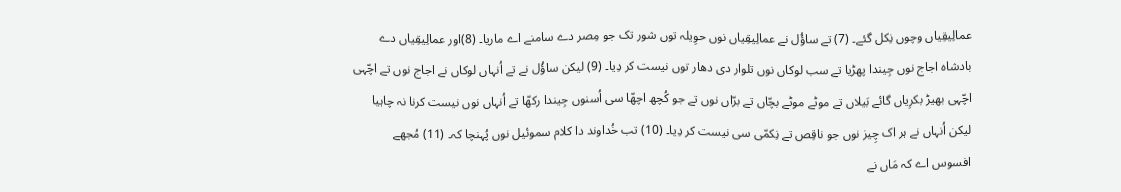عمالِیقِیاں وچوں نِکل گئے۔ (7) تے ساؤُل نے عمالِیقِیاں نوں حوِیلہ توں شور تک جو مِصر دے سامنے اے ماریا۔ (8)اور عمالِیقِیاں دے بادشاہ اجاج نوں جِیندا پھڑیا تے سب لوکاں نوں تلوار دی دھار توں نیست کر دِیا۔ (9) لیکن ساؤُل نے تے اُنہاں لوکاں نے اجاج نوں تے اچّہی اچّہی بھیڑ بکرِیاں گائے بَیلاں تے موٹے موٹے بچّاں تے برّاں نوں تے جو کُچھ اچھّا سی اُسنوں جِیندا رکھّا تے اُنہاں نوں نیست کرنا نہ چاہیا لیکن اُنہاں نے ہر اک چِیز نوں جو ناقِص تے نِکمّی سی نیست کر دِیا۔ (10) تب خُداوند دا کلام سموئیل نوں پُہنچا کہ۔ (11) مُجھے افسوس اے کہ مَاں نے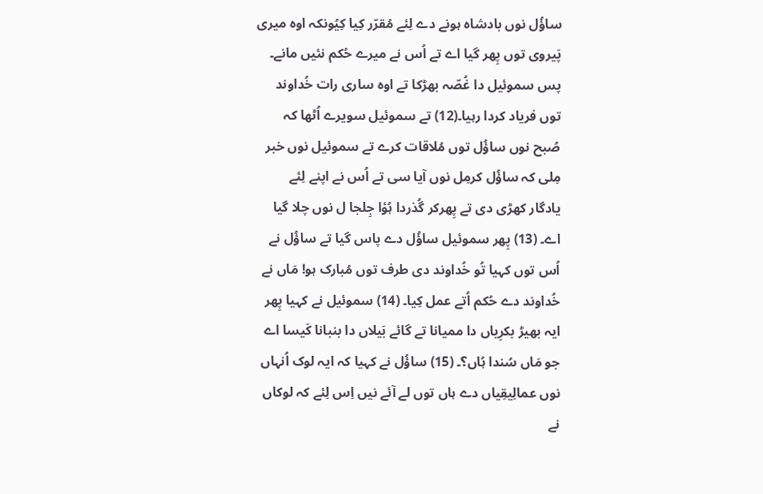ساؤُل نوں بادشاہ ہونے دے لِئے مُقرّر کِیا کِیُونکہ اوہ میری پَیروی توں پِھر گیا اے تے اُس نے میرے حُکم نئيں مانے۔ پس سموئیل دا غُصّہ بھڑکا تے اوہ ساری رات خُداوند توں فریاد کردا رہیا۔(12) تے سموئیل سویرے اُٹھا کہ صُبح نوں ساؤُل توں مُلاقات کرے تے سموئیل نوں خبر مِلی کہ ساؤُل کرمِل نوں آیا سی تے اُس نے اپنے لِئے یادگار کھڑی دی تے پِھرکر گُذردا ہُؤا جِلجا ل نوں چلا گیا اے۔ (13) پِھر سموئیل ساؤُل دے پاس گیا تے ساؤُل نے اُس توں کہیا تُو خُداوند دی طرف توں مُبارک ہو! مَاں نے خُداوند دے حُکم اُتے عمل کِیا۔ (14) سموئیل نے کہیا پِھر ایہ بھیڑ بکرِیاں دا ممیانا تے گائے بَیلاں دا بنبانا کَیسا اے جو مَاں سُندا ہُاں؟۔ (15) ساؤُل نے کہیا کہ ایہ لوک اُنہاں نوں عمالِیقِیاں دے ہاں توں لے آئے نيں اِس لِئے کہ لوکاں نے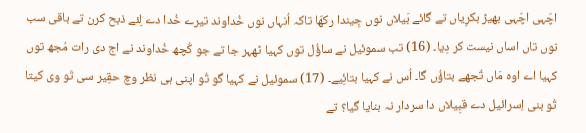اچّہی اچّہی بھیڑ بکرِیاں تے گائے بَیلاں نوں جِیندا رکھّا تاکہ اُنہاں نوں خُداوند تیرے خُدا دے لِئے ذبح کرن تے باقی سب نوں تاں اساں نیست کر دِیا۔ (16) تب سموئیل نے ساؤُل توں کہیا ٹھہر جا تے جو کُچھ خُداوند نے اج دی رات مُجھ توں کہیا اے اوہ مَاں تُجھے بتاؤُں گا۔ اُس نے کہیا بتائِیے۔ (17) سموئیل نے کہیا گو تُو اپنی ہی نظر وچ حقِیر سی تَو وی کيتا تُو بنی اِسرائیل دے قبِیلاں دا سردار نہ بنایا گیا؟ تے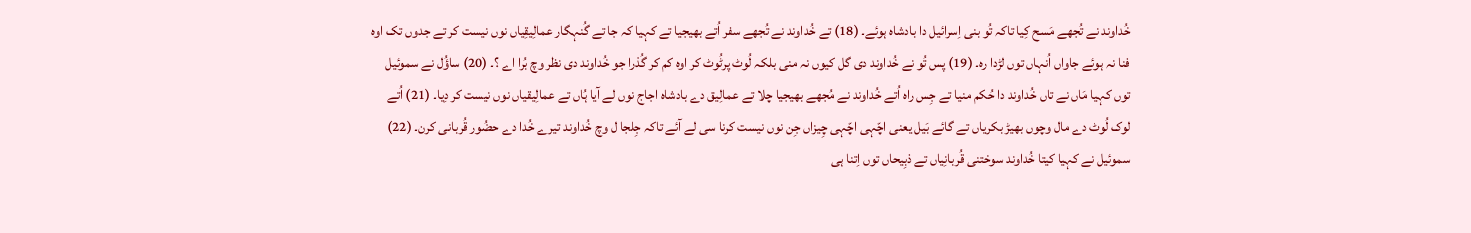خُداوند نے تُجھے مَسح کِیا تاکہ تُو بنی اِسرائیل دا بادشاہ ہوئے۔ (18) تے خُداوند نے تُجھے سفر اُتے بھیجیا تے کہیا کہ جا تے گُنہگار عمالِیقِیاں نوں نیست کر تے جدوں تک اوہ فنا نہ ہوئے جاواں اُنہاں توں لڑدا رہ۔ (19) پس تُو نے خُداوند دی گل کیوں نہ منی بلکہ لُوٹ پرٹُوٹ کر اوہ کم کر گُذرا جو خُداوند دی نظر وچ بُرا اے ؟۔ (20) ساؤُل نے سموئیل توں کہیا مَاں نے تاں خُداوند دا حُکم منیا تے جِس راہ اُتے خُداوند نے مُجھے بھیجیا چلا تے عمالِیق دے بادشاہ اجاج نوں لے آیا ہُاں تے عمالِیقیاں نوں نیست کر دِیا۔ (21) اُتے لوک لُوٹ دے مال وچوں بھیڑ بکریاں تے گائے بَیل یعنی اچّہی اچّہی چِیزاں جِن نوں نیست کرنا سی لے آئے تاکہ جِلجا ل وچ خُداوند تیرے خُدا دے حضُور قُربانی کرن۔ (22) سموئیل نے کہیا کيتا خُداوند سوختنی قُربانِیاں تے ذبِیحاں توں اِتنا ہی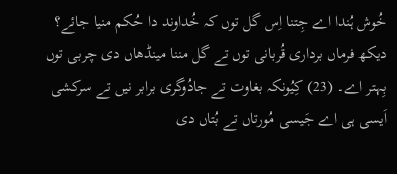خُوش ہُندا اے جِتنا اِس گل توں کہ خُداوند دا حُکم منیا جائے؟ دیکھ فرماں برداری قُربانی توں تے گل مننا مینڈھاں دی چربی توں بِہتر اے۔ (23) کِیُونکہ بغاوت تے جادُوگری برابر نيں تے سرکشی اَیسی ہی اے جَیسی مُورتاں تے بُتاں دی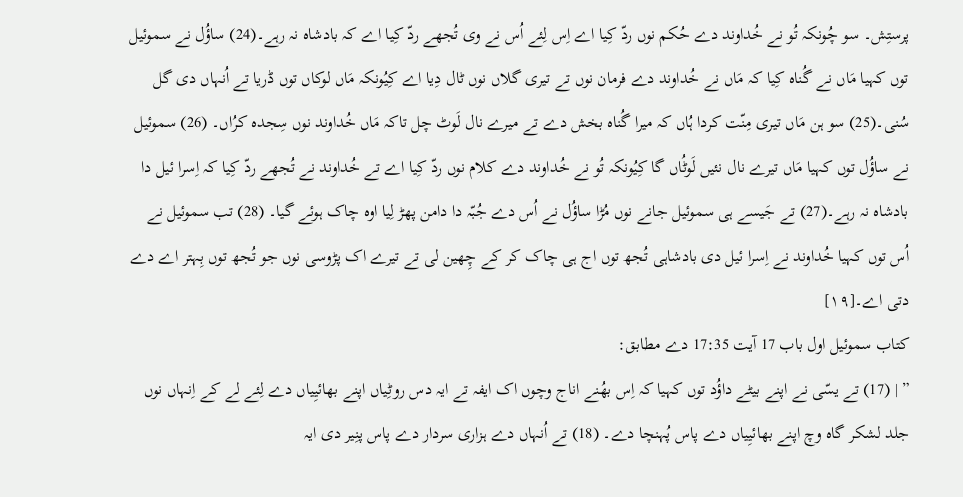پرستِش۔ سو چُونکہ تُو نے خُداوند دے حُکم نوں ردّ کِیا اے اِس لِئے اُس نے وی تُجھے ردّ کِیا اے کہ بادشاہ نہ رہے۔(24) ساؤُل نے سموئیل توں کہیا مَاں نے گُناہ کِیا کہ مَاں نے خُداوند دے فرمان نوں تے تیری گلاں نوں ٹال دِیا اے کِیُونکہ مَاں لوکاں توں ڈریا تے اُنہاں دی گل سُنی۔(25) سو ہن مَاں تیری مِنّت کردا ہُاں کہ میرا گُناہ بخش دے تے میرے نال لَوٹ چل تاکہ مَاں خُداوند نوں سِجدہ کرُاں۔ (26) سموئیل نے ساؤُل توں کہیا مَاں تیرے نال نئيں لَوٹُاں گا کِیُونکہ تُو نے خُداوند دے کلام نوں ردّ کِیا اے تے خُداوند نے تُجھے ردّ کِیا کہ اِسرا ئیل دا بادشاہ نہ رہے۔(27) تے جَیسے ہی سموئیل جانے نوں مُڑا ساؤُل نے اُس دے جُبّہ دا دامن پھڑ لِیا اوہ چاک ہوئے گیا۔ (28) تب سموئیل نے اُس توں کہیا خُداوند نے اِسرا ئیل دی بادشاہی تُجھ توں اج ہی چاک کر کے چِھین لی تے تیرے اک پڑوسی نوں جو تُجھ توں بِہتر اے دے دتی اے۔[۱۹]
کتاب سموئیل اول باب 17 آیت 17:35 دے مطابق:
” | (17) تے یسّی نے اپنے بیٹے داؤُد توں کہیا کہ اِس بھُنے اناج وچوں اک ایفہ تے ایہ دس روٹِیاں اپنے بھائیِیاں دے لِئے لے کے اِنہاں نوں جلد لشکر گاہ وچ اپنے بھائیِیاں دے پاس پُہنچا دے۔ (18) تے اُنہاں دے ہزاری سردار دے پاس پنِیر دی ایہ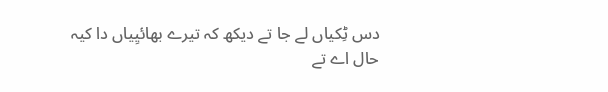دس ٹِکیاں لے جا تے دیکھ کہ تیرے بھائیِیاں دا کیہ حال اے تے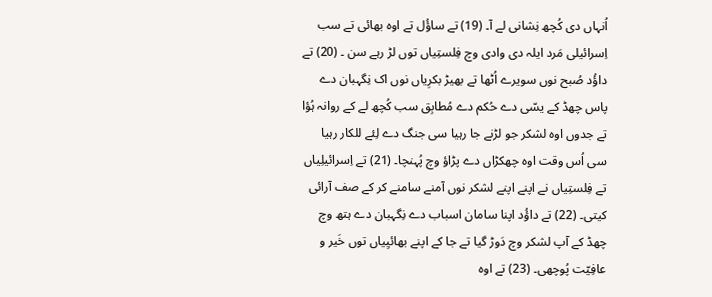اُنہاں دی کُچھ نِشانی لے آ۔ (19) تے ساؤُل تے اوہ بھائی تے سب اِسرائیلی مَرد ایلہ دی وادی وچ فِلستِیاں توں لڑ رہے سن ۔ (20) تے داؤُد صُبح نوں سویرے اُٹھا تے بھیڑ بکرِیاں نوں اک نِگہبان دے پاس چھڈ کے یسّی دے حُکم دے مُطابِق سب کُچھ لے کے روانہ ہُؤا تے جدوں اوہ لشکر جو لڑنے جا رہیا سی جنگ دے لِئے للکار رہیا سی اُس وقت اوہ چھکڑاں دے پڑاؤ وچ پُہنچا۔ (21) تے اِسرائیلِیاں تے فِلستِیاں نے اپنے اپنے لشکر نوں آمنے سامنے کر کے صف آرائی کيتی۔ (22) تے داؤُد اپنا سامان اسباب دے نِگہبان دے ہتھ وچ چھڈ کے آپ لشکر وچ دَوڑ گیا تے جا کے اپنے بھائیِیاں توں خَیر و عافِیّت پُوچھی۔ (23) تے اوہ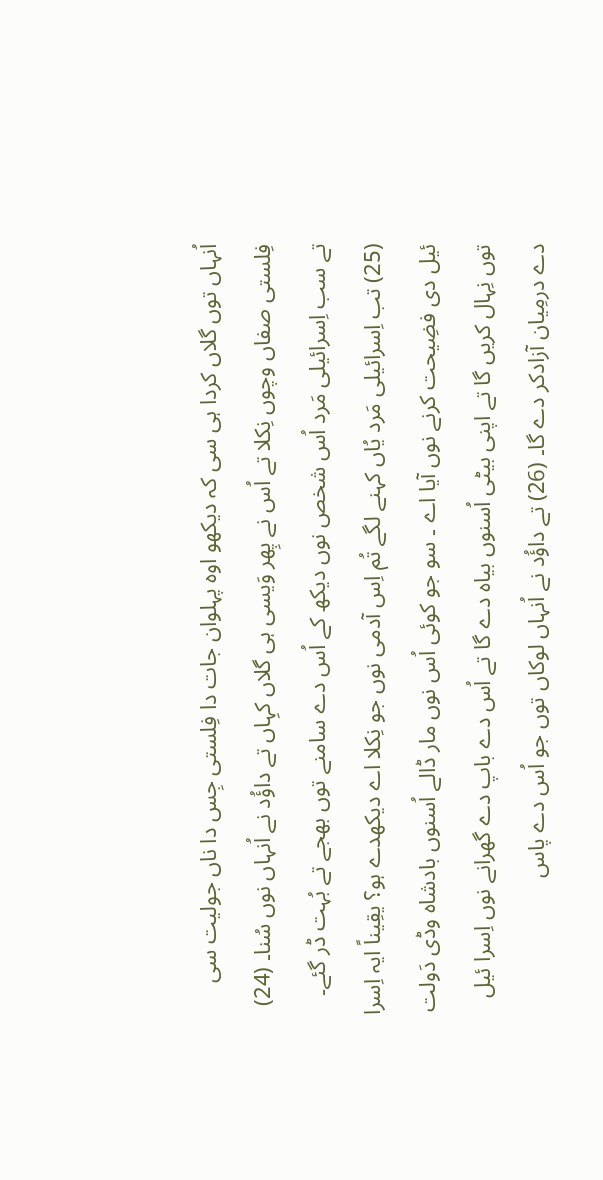اُنہاں توں گلاں کردا ہی سی کہ دیکھو اوہ پہلوان جات دا فِلستی جِس دا ناں جولیت سی فِلستی صفاں وچوں نِکلا تے اُس نے پِھر وَیسی ہی گلاں کہِاں تے داؤُد نے اُنہاں نوں سُنا۔ (24) تے سب اِسرائیلی مَرد اُس شخص نوں دیکھ کے اُس دے سامنے توں بھجے تے بُہت ڈر گئے۔ (25) تب اِسرائیلی مَرد یُاں کہنے لگے تُم اِس آدمی نوں جو نِکلا اے دیکھدے ہو؟ یقِیناً ایہ اِسرا ئیل دی فضِیحت کرنے نوں آیا اے ۔ سو جو کوئی اُس نوں مار ڈالے اُسنوں بادشاہ وڈی دَولت توں نِہال کريں گا تے اپنی بیٹی اُسنوں بیاہ دے گا تے اُس دے باپ دے گھرانے نوں اِسرا ئیل دے درمِیان آزادکر دے گا۔ (26) تے داؤُد نے اُنہاں لوکاں توں جو اُس دے پاس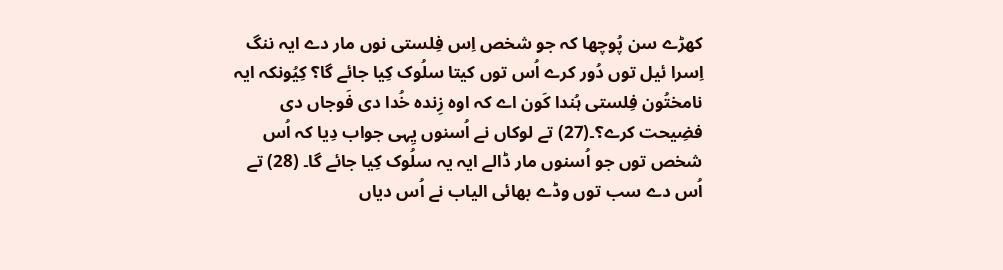کھڑے سن پُوچھا کہ جو شخص اِس فِلستی نوں مار دے ایہ ننگ اِسرا ئیل توں دُور کرے اُس توں کيتا سلُوک کِیا جائے گا؟ کِیُونکہ ایہ نامختُون فِلستی ہُندا کَون اے کہ اوہ زِندہ خُدا دی فَوجاں دی فضِیحت کرے؟۔(27) تے لوکاں نے اُسنوں یِہی جواب دِیا کہ اُس شخص توں جو اُسنوں مار ڈالے ایہ یہ سلُوک کِیا جائے گا۔ (28) تے اُس دے سب توں وڈے بھائی الیاب نے اُس دیاں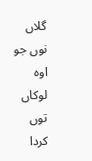گلاں نوں جو اوہ لوکاں توں کردا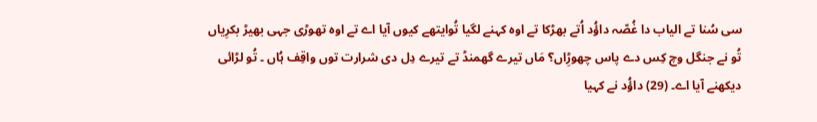سی سُنا تے الیاب دا غُصّہ داؤُد اُتے بھڑکا تے اوہ کہنے لگیا تُوایتھے کیوں آیا اے تے اوہ تھوڑی جہی بھیڑ بکرِیاں تُو نے جنگل وچ کِس دے پاس چھوڑِاں؟ مَاں تیرے گھمنڈ تے تیرے دِل دی شرارت توں واقِف ہُاں ۔ تُو لڑائی دیکھنے آیا اے۔ (29) داؤُد نے کہیا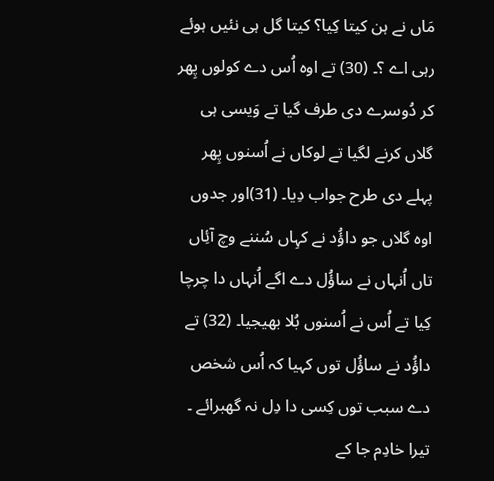مَاں نے ہن کيتا کِیا؟ کيتا گل ہی نئيں ہوئے رہی اے ؟۔ (30) تے اوہ اُس دے کولوں پِھر کر دُوسرے دی طرف گیا تے وَیسی ہی گلاں کرنے لگیا تے لوکاں نے اُسنوں پِھر پہلے دی طرح جواب دِیا۔ (31)اور جدوں اوہ گلاں جو داؤُد نے کہِاں سُننے وچ آئِاں تاں اُنہاں نے ساؤُل دے اگے اُنہاں دا چرچا کِیا تے اُس نے اُسنوں بُلا بھیجیا۔ (32) تے داؤُد نے ساؤُل توں کہیا کہ اُس شخص دے سبب توں کِسی دا دِل نہ گھبرائے ۔ تیرا خادِم جا کے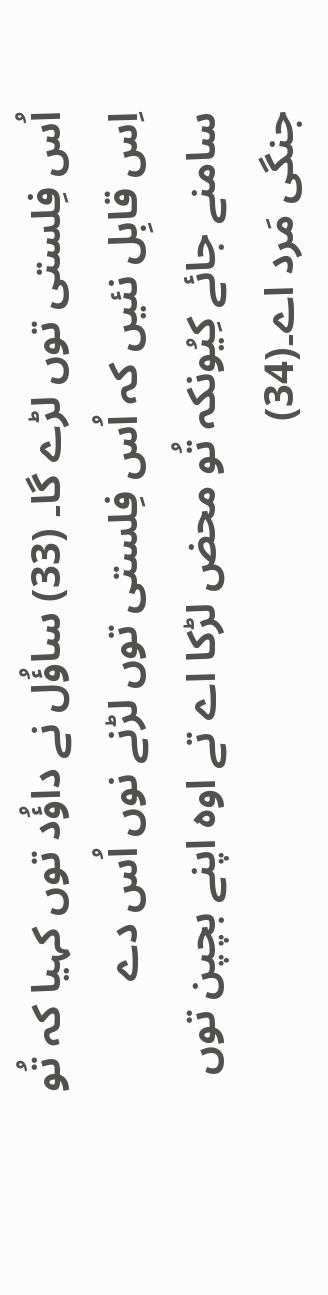اُس فِلستی توں لڑے گا۔ (33) ساؤُل نے داؤُد توں کہیا کہ تُو اِس قابِل نئيں کہ اُس فِلستی توں لڑنے نوں اُس دے سامنے جائے کِیُونکہ تُو محض لڑکا اے تے اوہ اپنے بچپن توں جنگی مَرد اے۔(34)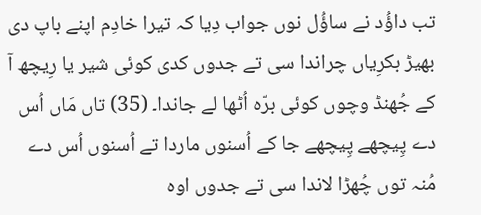تب داؤُد نے ساؤُل نوں جواب دِیا کہ تیرا خادِم اپنے باپ دی بھیڑ بکرِیاں چراندا سی تے جدوں کدی کوئی شیر یا رِیچھ آ کے جُھنڈ وچوں کوئی برّہ اُٹھا لے جاندا۔ (35) تاں مَاں اُس دے پِیچھے پِیچھے جا کے اُسنوں ماردا تے اُسنوں اُس دے مُنہ توں چُھڑا لاندا سی تے جدوں اوہ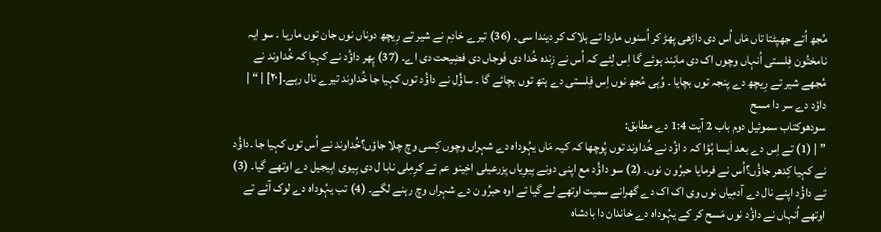مُجھ اُتے جھپٹتا تاں مَاں اُس دی داڑھی پھڑ کر اُسنوں ماردا تے ہلاک کر دیندا سی۔ (36) تیرے خادِم نے شیر تے رِیچھ دوناں نوں جان توں ماریا ۔ سو ایہ نامختُون فِلستی اُنہاں وچوں اک دی مانِند ہوئے گا اِس لِئے کہ اُس نے زِندہ خُدا دی فَوجاں دی فضِیحت دی اے۔ (37) پِھر داؤُد نے کہیا کہ خُداوند نے مُجھے شیر تے رِیچھ دے پنجہ توں بچایا ۔ وُہی مُجھ نوں اِس فِلستی دے ہتھ توں بچائے گا ۔ ساؤُل نے داؤُد توں کہیا جا خُداوند تیرے نال رہے۔[۲۰] | “ |
داؤد دے سر دا مسح
سودھوکتاب سموئیل دوم باب 2 آیت 1:4 دے مطابق:
” | (1) تے اِس دے بعد اَیسا ہُؤا کہ د اؤُد نے خُداوند توں پُوچھا کہ کیہ مَاں یہُوداہ دے شہراں وچوں کِسی وچ چلا جاؤں؟خُداوند نے اُس توں کہیا جا ۔داؤُد نے کہیا کِدھر جاؤُں؟اُس نے فرمایا حبرُو ن نوں۔ (2) سو داؤُد مع اپنی دونے بِیوِیاں یِزرعیلی اخِینو عم تے کرِمِلی نابا ل دی بِیوی ابِیجیل دے اوتھے گیا۔ (3) تے داؤُد اپنے نال دے آدمِیاں نوں وی اک اک دے گھرانے سمیت اوتھے لے گیا تے اوہ حبرُو ن دے شہراں وچ رہنے لگے۔ (4) تب یہُوداہ دے لوک آئے تے اوتھے اُنہاں نے داؤُد نوں مَسح کر کے یہُوداہ دے خاندان دا بادشاہ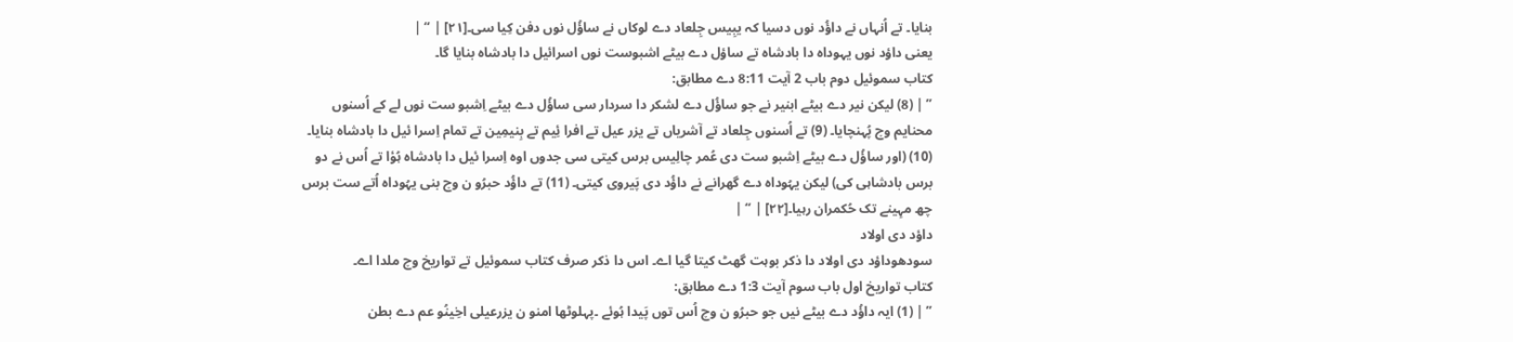بنایا۔ تے اُنہاں نے داؤُد نوں دسیا کہ یبِیس جِلعاد دے لوکاں نے ساؤُل نوں دفن کِیا سی۔[۲۱] | “ |
یعنی داؤد نوں یہوداہ دا بادشاہ تے ساؤل دے بیٹے اشبوست نوں اسرائیل دا بادشاہ بنایا گا۔
کتاب سموئیل دوم باب 2 آیت 8:11 دے مطابق:
” | (8) لیکن نیر دے بیٹے ابنیر نے جو ساؤُل دے لشکر دا سردار سی ساؤُل دے بیٹے اِشبو ست نوں لے کے اُسنوں محنایم وچ پُہنچایا۔ (9) تے اُسنوں جِلعاد تے آشریاں تے یزر عیل تے افرا ئِیم تے بِنیمِین تے تمام اِسرا ئیل دا بادشاہ بنایا۔ (10) (اور ساؤُل دے بیٹے اِشبو ست دی عُمر چالِیس برس کيتی سی جدوں اوہ اِسرا ئیل دا بادشاہ ہُؤا تے اُس نے دو برس بادشاہی کی) لیکن یہُوداہ دے گھرانے نے داؤُد دی پَیروی کيتی۔ (11) تے داؤُد حبرُو ن وچ بنی یہُوداہ اُتے ست برس چھ مہِینے تک حُکمران رہیا۔[۲۲] | “ |
داؤد دی اولاد
سودھوداؤد دی اولاد دا ذکر بوہت گھٹ کيتا گیا اے۔ اس دا ذکر صرف کتاب سموئیل تے تواریخ وچ ملدا اے۔
کتاب تواریخ اول باب سوم آیت 1:3 دے مطابق:
” | (1) ایہ داؤُد دے بیٹے نيں جو حبرُو ن وچ اُس توں پَیدا ہُوئے ۔پہلوٹھا امنو ن یزرعیلی اخِینُو عم دے بطن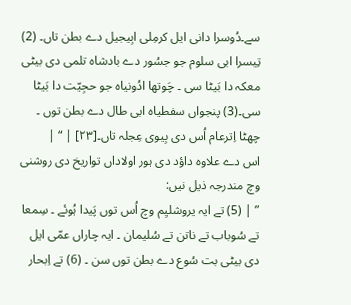سے۔دُوسرا دانی ایل کرمِلی ابِیجیل دے بطن تاں۔ (2) تِیسرا ابی سلوم جو جسُور دے بادشاہ تلمی دی بیٹی معکہ دا بَیٹا سی ۔ چَوتھا ادُونیاہ جو حجِیّت دا بَیٹا سی۔(3) پنجواں سفطیاہ ابی طال دے بطن توں ۔ چھٹا اِترعام اُس دی بِیوی عِجلہ تاں۔[۲۳] | “ |
اس دے علاوہ داؤد دی ہور اولاداں تواریخ دی روشنی وچ مندرجہ ذیل نيں:
” | (5) تے ایہ یروشلیِم وچ اُس توں پَیدا ہُوئے ۔ سِمعا تے سُوباب تے ناتن تے سُلیمان ۔ ایہ چاراں عمّی ایل دی بیٹی بت سُوع دے بطن توں سن ۔ (6) تے اِبحار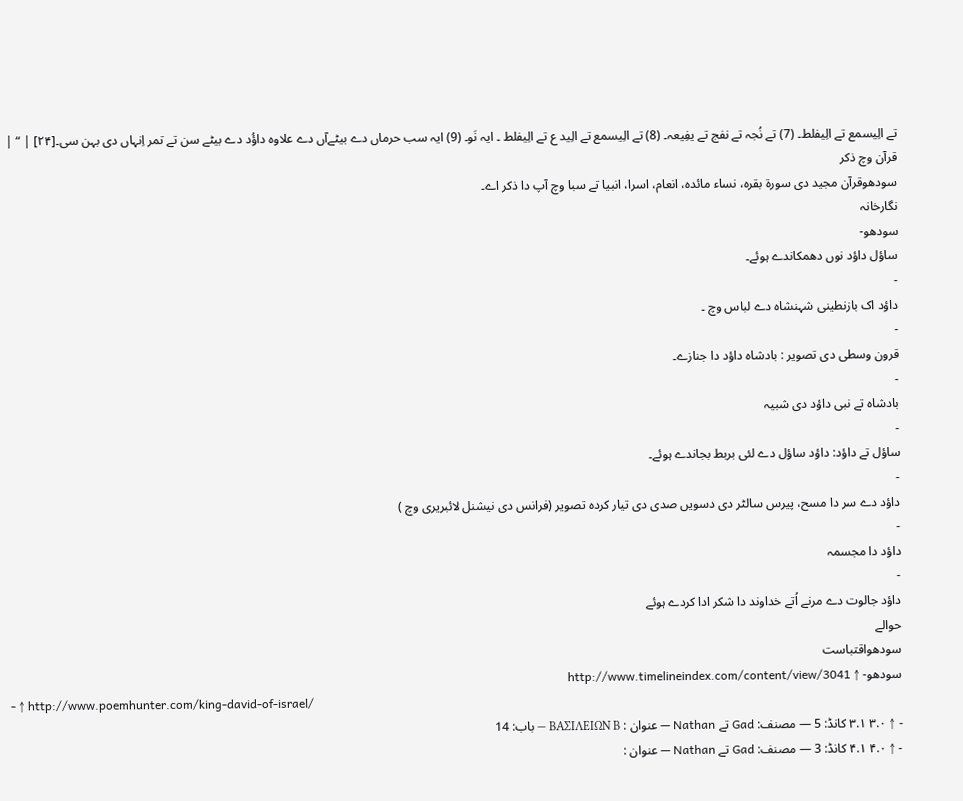تے الِیسمع تے الِیفلط۔ (7) تے نُجہ تے نفج تے یفِیعہ۔ (8) تے الِیسمع تے الِید ع تے الِیفلط ۔ ایہ نَو۔ (9) ایہ سب حرماں دے بیٹےآں دے علاوہ داؤُد دے بیٹے سن تے تمر اِنہاں دی بہن سی۔[۲۴] | “ |
قرآن وچ ذکر
سودھوقرآن مجید دی سورۃ بقرہ، نساء مائدہ، انعام، اسرا، انبیا تے سبا وچ آپ دا ذکر اے۔
نگارخانہ
سودھو-
ساؤل داؤد نوں دھمکاندے ہوئے۔
-
داؤد اک بازنطینی شہنشاہ دے لباس وچ ۔
-
قرون وسطی دی تصویر : بادشاہ داؤد دا جنازے۔
-
بادشاہ تے نبی داؤد دی شبیہ
-
ساؤل تے داؤد: داؤد ساؤل دے لئی بربط بجاندے ہوئے۔
-
داؤد دے سر دا مسح، پیرس سالٹر دی دسويں صدی دی تیار کردہ تصویر (فرانس دی نیشنل لائبریری وچ )
-
داؤد دا مجسمہ
-
داؤد جالوت دے مرنے اُتے خداوند دا شکر ادا کردے ہوئے
حوالے
سودھواقتباست
سودھو- ↑ http://www.timelineindex.com/content/view/3041
- ↑ http://www.poemhunter.com/king-david-of-israel/
- ↑ ۳.۰ ۳.۱ کانڈ: 5 — مصنف: Gad تے Nathan — عنوان : ΒΑΣΙΛΕΙΩΝ Β — باب: 14
- ↑ ۴.۰ ۴.۱ کانڈ: 3 — مصنف: Gad تے Nathan — عنوان :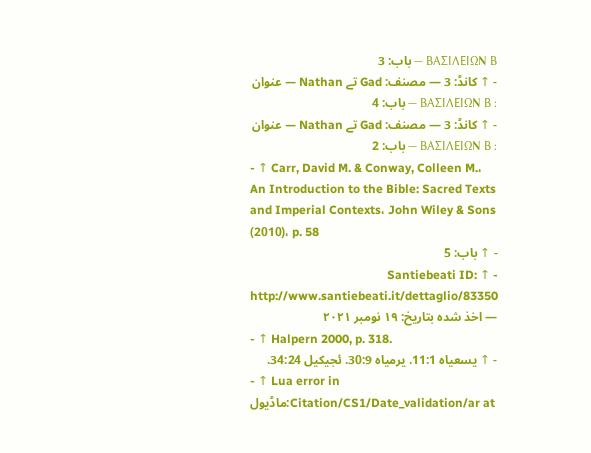ΒΑΣΙΛΕΙΩΝ Β — باب: 3
- ↑ کانڈ: 3 — مصنف: Gad تے Nathan — عنوان : ΒΑΣΙΛΕΙΩΝ Β — باب: 4
- ↑ کانڈ: 3 — مصنف: Gad تے Nathan — عنوان : ΒΑΣΙΛΕΙΩΝ Β — باب: 2
- ↑ Carr, David M. & Conway, Colleen M.، An Introduction to the Bible: Sacred Texts and Imperial Contexts، John Wiley & Sons (2010)، p. 58
- ↑ باب: 5
- ↑ Santiebeati ID: http://www.santiebeati.it/dettaglio/83350 — اخذ شدہ بتاریخ: ۱۹ نومبر ۲۰۲۱
- ↑ Halpern 2000, p. 318.
- ↑ یسعیاہ 11:1. یرمیاہ 30:9. ئجیکیل 34:24.
- ↑ Lua error in ماڈیول:Citation/CS1/Date_validation/ar at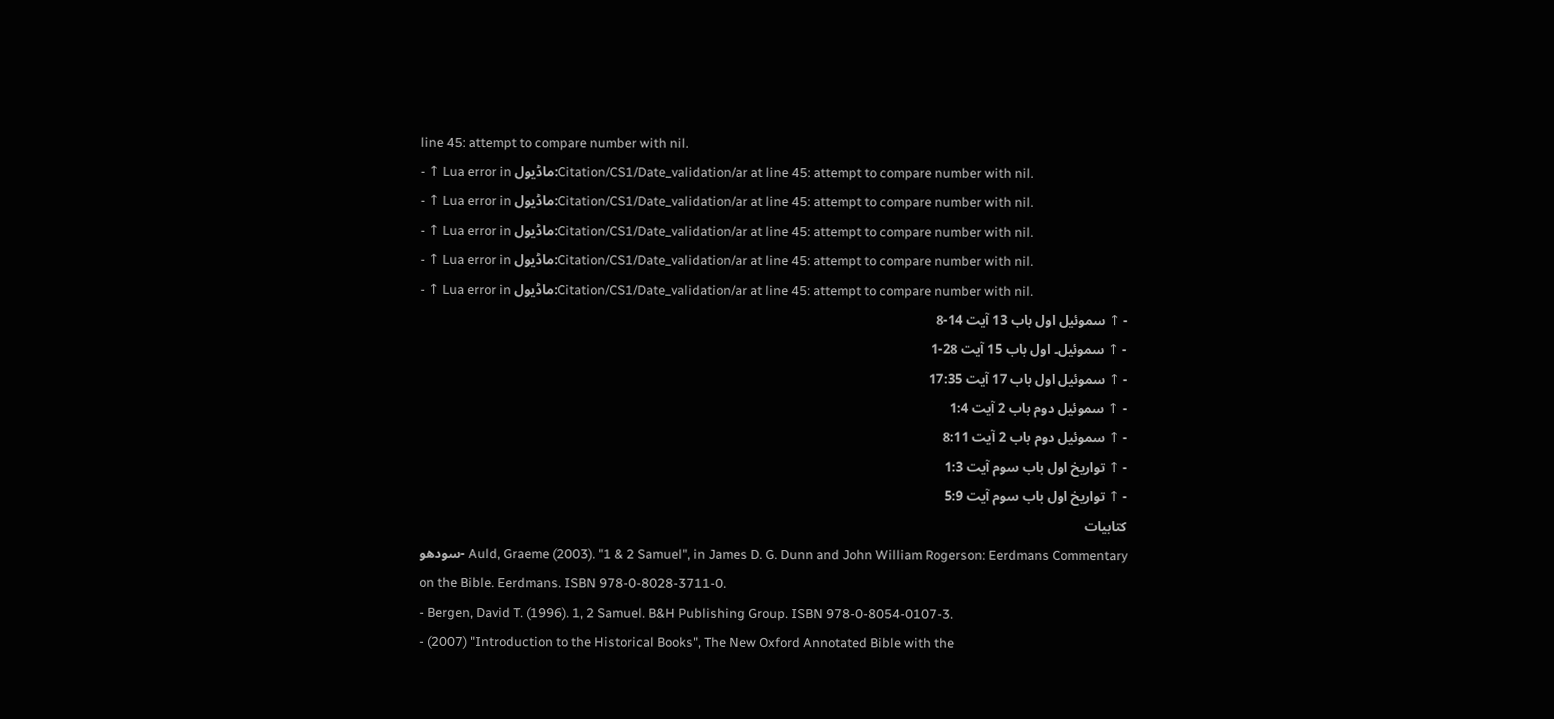line 45: attempt to compare number with nil.
- ↑ Lua error in ماڈیول:Citation/CS1/Date_validation/ar at line 45: attempt to compare number with nil.
- ↑ Lua error in ماڈیول:Citation/CS1/Date_validation/ar at line 45: attempt to compare number with nil.
- ↑ Lua error in ماڈیول:Citation/CS1/Date_validation/ar at line 45: attempt to compare number with nil.
- ↑ Lua error in ماڈیول:Citation/CS1/Date_validation/ar at line 45: attempt to compare number with nil.
- ↑ Lua error in ماڈیول:Citation/CS1/Date_validation/ar at line 45: attempt to compare number with nil.
- ↑ سموئیل اول باب 13 آیت 14-8
- ↑ سموئیل۔ اول باب 15 آیت 28-1
- ↑ سموئیل اول باب 17 آیت 17:35
- ↑ سموئیل دوم باب 2 آیت 1:4
- ↑ سموئیل دوم باب 2 آیت 8:11
- ↑ تواریخ اول باب سوم آیت 1:3
- ↑ تواریخ اول باب سوم آیت 5:9
کتابیات
سودھو- Auld, Graeme (2003). "1 & 2 Samuel", in James D. G. Dunn and John William Rogerson: Eerdmans Commentary on the Bible. Eerdmans. ISBN 978-0-8028-3711-0.
- Bergen, David T. (1996). 1, 2 Samuel. B&H Publishing Group. ISBN 978-0-8054-0107-3.
- (2007) "Introduction to the Historical Books", The New Oxford Annotated Bible with the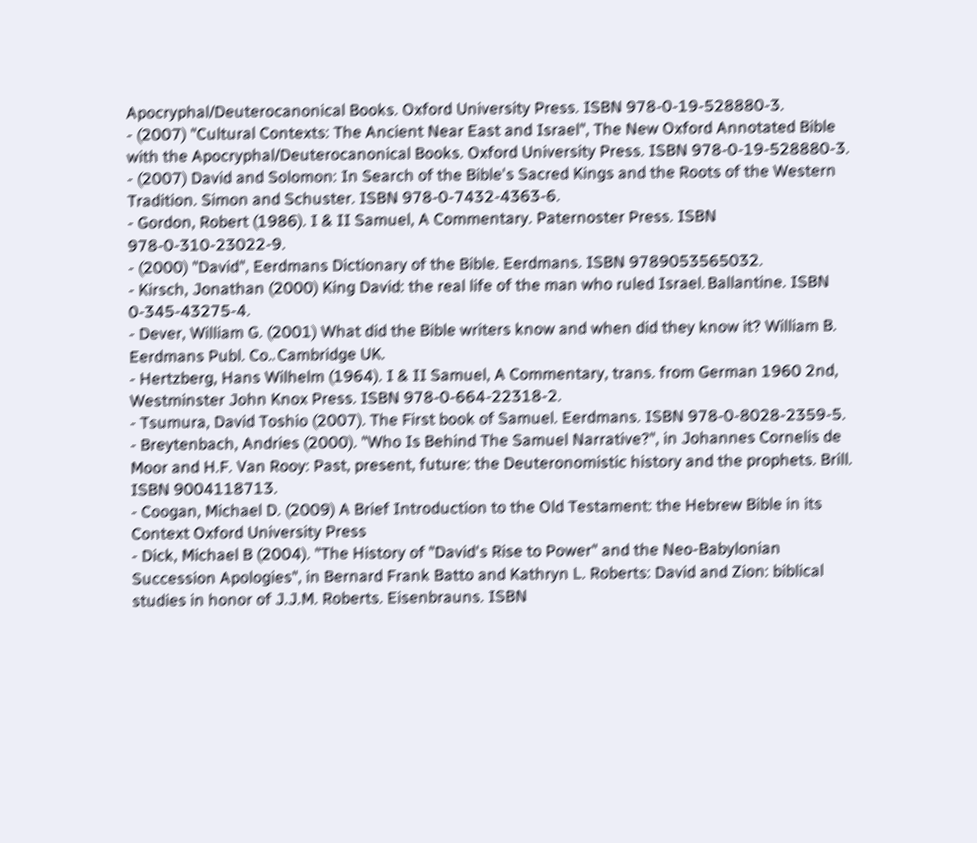Apocryphal/Deuterocanonical Books. Oxford University Press. ISBN 978-0-19-528880-3.
- (2007) "Cultural Contexts: The Ancient Near East and Israel", The New Oxford Annotated Bible with the Apocryphal/Deuterocanonical Books. Oxford University Press. ISBN 978-0-19-528880-3.
- (2007) David and Solomon: In Search of the Bible's Sacred Kings and the Roots of the Western Tradition. Simon and Schuster. ISBN 978-0-7432-4363-6.
- Gordon, Robert (1986). I & II Samuel, A Commentary. Paternoster Press. ISBN 978-0-310-23022-9.
- (2000) "David", Eerdmans Dictionary of the Bible. Eerdmans. ISBN 9789053565032.
- Kirsch, Jonathan (2000) King David: the real life of the man who ruled Israel۔ Ballantine. ISBN 0-345-43275-4.
- Dever, William G. (2001) What did the Bible writers know and when did they know it? William B. Eerdmans Publ. Co.، Cambridge UK.
- Hertzberg, Hans Wilhelm (1964). I & II Samuel, A Commentary, trans. from German 1960 2nd, Westminster John Knox Press. ISBN 978-0-664-22318-2.
- Tsumura, David Toshio (2007). The First book of Samuel. Eerdmans. ISBN 978-0-8028-2359-5.
- Breytenbach, Andries (2000). "Who Is Behind The Samuel Narrative?", in Johannes Cornelis de Moor and H.F. Van Rooy: Past, present, future: the Deuteronomistic history and the prophets. Brill. ISBN 9004118713.
- Coogan, Michael D. (2009) A Brief Introduction to the Old Testament: the Hebrew Bible in its Context Oxford University Press
- Dick, Michael B (2004). "The History of "David's Rise to Power" and the Neo-Babylonian Succession Apologies", in Bernard Frank Batto and Kathryn L. Roberts: David and Zion: biblical studies in honor of J.J.M. Roberts. Eisenbrauns. ISBN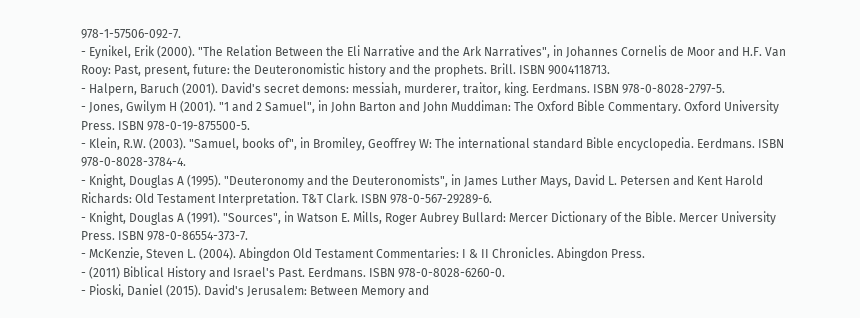978-1-57506-092-7.
- Eynikel, Erik (2000). "The Relation Between the Eli Narrative and the Ark Narratives", in Johannes Cornelis de Moor and H.F. Van Rooy: Past, present, future: the Deuteronomistic history and the prophets. Brill. ISBN 9004118713.
- Halpern, Baruch (2001). David's secret demons: messiah, murderer, traitor, king. Eerdmans. ISBN 978-0-8028-2797-5.
- Jones, Gwilym H (2001). "1 and 2 Samuel", in John Barton and John Muddiman: The Oxford Bible Commentary. Oxford University Press. ISBN 978-0-19-875500-5.
- Klein, R.W. (2003). "Samuel, books of", in Bromiley, Geoffrey W: The international standard Bible encyclopedia. Eerdmans. ISBN 978-0-8028-3784-4.
- Knight, Douglas A (1995). "Deuteronomy and the Deuteronomists", in James Luther Mays, David L. Petersen and Kent Harold Richards: Old Testament Interpretation. T&T Clark. ISBN 978-0-567-29289-6.
- Knight, Douglas A (1991). "Sources", in Watson E. Mills, Roger Aubrey Bullard: Mercer Dictionary of the Bible. Mercer University Press. ISBN 978-0-86554-373-7.
- McKenzie, Steven L. (2004). Abingdon Old Testament Commentaries: I & II Chronicles. Abingdon Press.
- (2011) Biblical History and Israel's Past. Eerdmans. ISBN 978-0-8028-6260-0.
- Pioski, Daniel (2015). David's Jerusalem: Between Memory and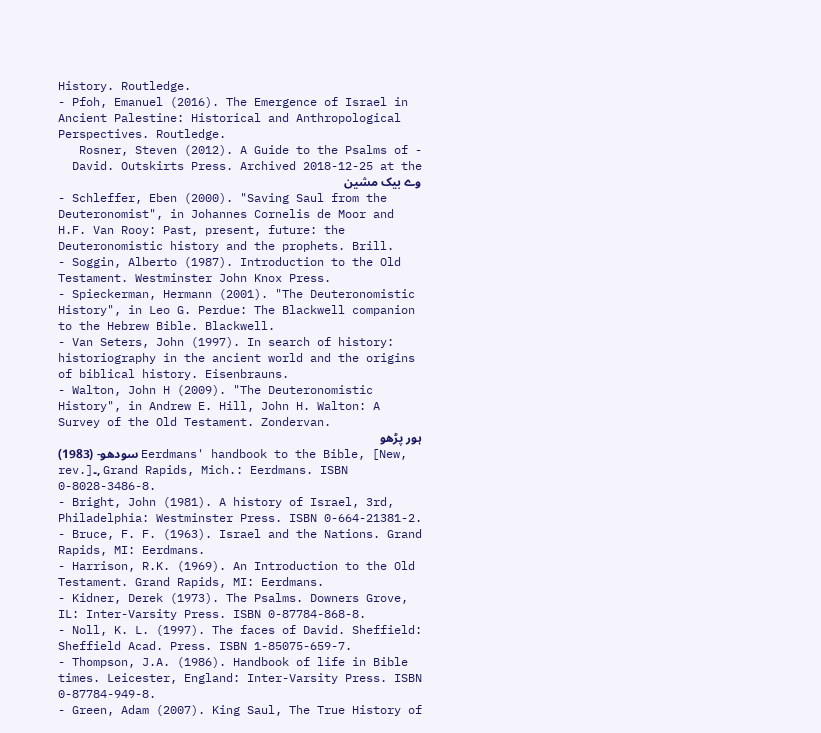History. Routledge.
- Pfoh, Emanuel (2016). The Emergence of Israel in Ancient Palestine: Historical and Anthropological Perspectives. Routledge.
- Rosner, Steven (2012). A Guide to the Psalms of David. Outskirts Press. Archived 2018-12-25 at the وے بیک مشین
- Schleffer, Eben (2000). "Saving Saul from the Deuteronomist", in Johannes Cornelis de Moor and H.F. Van Rooy: Past, present, future: the Deuteronomistic history and the prophets. Brill.
- Soggin, Alberto (1987). Introduction to the Old Testament. Westminster John Knox Press.
- Spieckerman, Hermann (2001). "The Deuteronomistic History", in Leo G. Perdue: The Blackwell companion to the Hebrew Bible. Blackwell.
- Van Seters, John (1997). In search of history: historiography in the ancient world and the origins of biblical history. Eisenbrauns.
- Walton, John H (2009). "The Deuteronomistic History", in Andrew E. Hill, John H. Walton: A Survey of the Old Testament. Zondervan.
ہور پڑھو
سودھو- (1983) Eerdmans' handbook to the Bible, [New, rev.]۔, Grand Rapids, Mich.: Eerdmans. ISBN 0-8028-3486-8.
- Bright, John (1981). A history of Israel, 3rd, Philadelphia: Westminster Press. ISBN 0-664-21381-2.
- Bruce, F. F. (1963). Israel and the Nations. Grand Rapids, MI: Eerdmans.
- Harrison, R.K. (1969). An Introduction to the Old Testament. Grand Rapids, MI: Eerdmans.
- Kidner, Derek (1973). The Psalms. Downers Grove, IL: Inter-Varsity Press. ISBN 0-87784-868-8.
- Noll, K. L. (1997). The faces of David. Sheffield: Sheffield Acad. Press. ISBN 1-85075-659-7.
- Thompson, J.A. (1986). Handbook of life in Bible times. Leicester, England: Inter-Varsity Press. ISBN 0-87784-949-8.
- Green, Adam (2007). King Saul, The True History of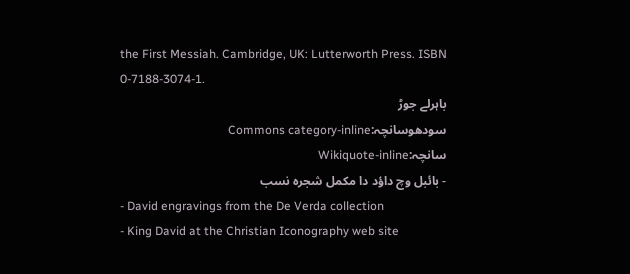the First Messiah. Cambridge, UK: Lutterworth Press. ISBN 0-7188-3074-1.
باہرلے جوڑ
سودھوسانچہ:Commons category-inline
سانچہ:Wikiquote-inline
- بائبل وچ داؤد دا مکمل شجرہ نسب
- David engravings from the De Verda collection
- King David at the Christian Iconography web site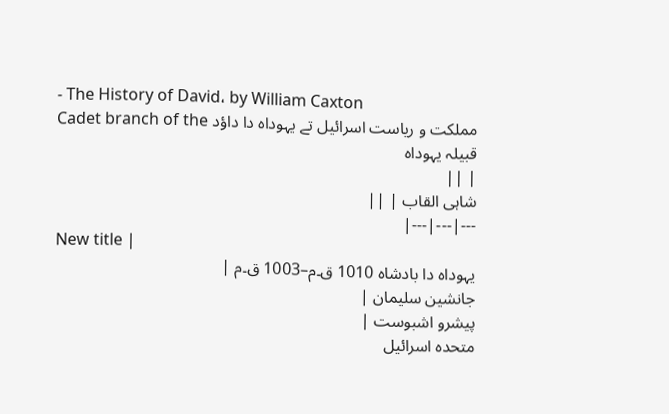- The History of David، by William Caxton
مملکت و ریاست اسرائیل تے یہوداہ دا داؤد Cadet branch of the قبیلہ یہوداہ
| ||
شاہی القاب | ||
---|---|---|
New title |
یہوداہ دا بادشاہ 1010 ق۔م–1003 ق۔م |
جانشین سلیمان |
پیشرو اشبوست |
متحدہ اسرائیل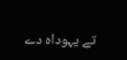تے یہوداہ دے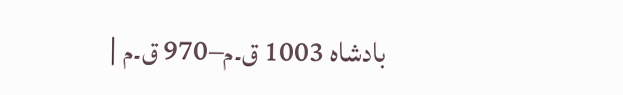بادشاہ 1003 ق۔م–970 ق۔م |